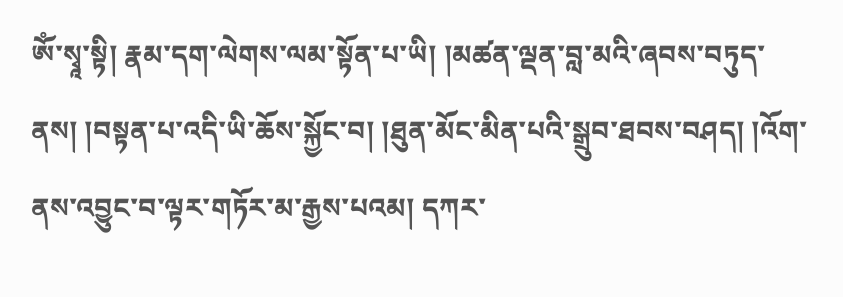ཨོཾ་སྭཱ་སྟི། རྣམ་དག་ལེགས་ལམ་སྟོན་པ་ཡི། །མཚན་ལྡན་བླ་མའི་ཞབས་བཏུད་ནས། །བསྟན་པ་འདི་ཡི་ཆོས་སྐྱོང་བ། །ཐུན་མོང་མིན་པའི་སྒྲུབ་ཐབས་བཤད། །འོག་ནས་འབྱུང་བ་ལྟར་གཏོར་མ་རྒྱས་པའམ། དཀར་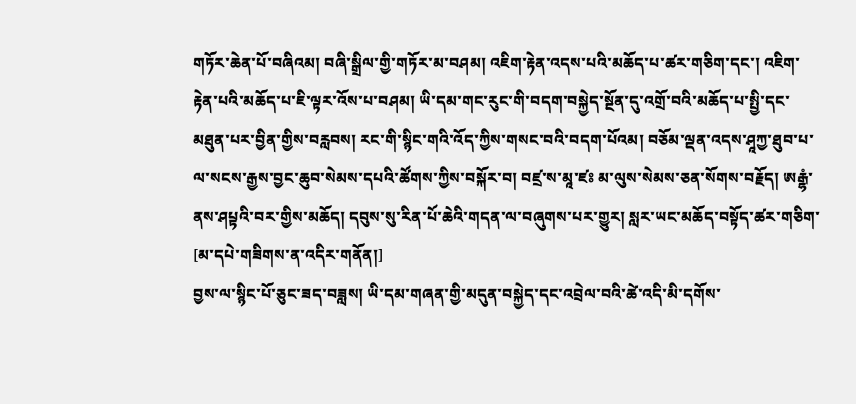གཏོར་ཆེན་པོ་བཞིའམ། བཞི་སྒྲིལ་གྱི་གཏོར་མ་བཤམ། འཇིག་རྟེན་འདས་པའི་མཆོད་པ་ཚར་གཅིག་དང་། འཇིག་རྟེན་པའི་མཆོད་པ་ཇི་ལྟར་འོས་པ་བཤམ། ཡི་དམ་གང་རུང་གི་བདག་བསྐྱེད་སྔོན་དུ་འགྲོ་བའི་མཆོད་པ་སྤྱི་དང་མཐུན་པར་བྱིན་གྱིས་བརླབས། རང་གི་སྙིང་གའི་འོད་ཀྱིས་གསང་བའི་བདག་པོའམ། བཅོམ་ལྡན་འདས་ཤཱཀྱ་ཐུབ་པ་ལ་སངས་རྒྱས་བྱང་ཆུབ་སེམས་དཔའི་ཚོགས་ཀྱིས་བསྐོར་བ། བཛྲ་ས་མཱ་ཛཿ མ་ལུས་སེམས་ཅན་སོགས་བརྗོད། ཨརྒྷཾ་ནས་ཤཔྟའི་བར་གྱིས་མཆོད། དབུས་སུ་རིན་པོ་ཆེའི་གདན་ལ་བཞུགས་པར་གྱུར། སླར་ཡང་མཆོད་བསྟོད་ཚར་གཅིག་
[མ་དཔེ་གཟིགས་ན་འདིར་གནོན།]
བྱས་ལ་སྙིང་པོ་ཅུང་ཟད་བཟླས། ཡི་དམ་གཞན་གྱི་མདུན་བསྐྱེད་དང་འབྲེལ་བའི་ཚེ་འདི་མི་དགོས་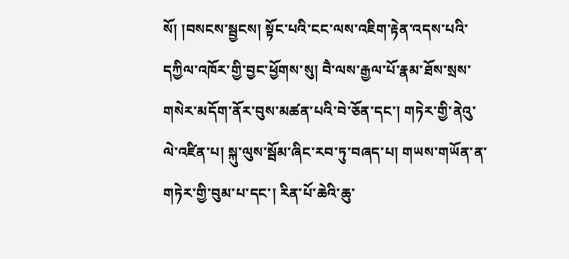སོ། །བསངས་སྦྱངས། སྟོང་པའི་ངང་ལས་འཇིག་རྟེན་འདས་པའི་དཀྱིལ་འཁོར་གྱི་བྱང་ཕྱོགས་སུ། བཻ་ལས་རྒྱལ་པོ་རྣམ་ཐོས་སྲས་གསེར་མདོག་ནོར་བུས་མཚན་པའི་བེ་ཅོན་དང་། གཏེར་གྱི་ནེའུ་ལེ་འཛིན་པ། སྐུ་ལུས་སྦོམ་ཞིང་རབ་ཏུ་བཞད་པ། གཡས་གཡོན་ན་གཏེར་གྱི་བུམ་པ་དང་། རིན་པོ་ཆེའི་ཆུ་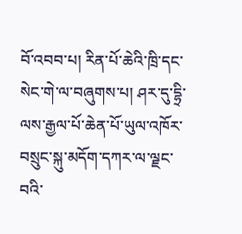བོ་འབབ་པ། རིན་པོ་ཆེའི་ཁྲི་དང་སེང་གེ་ལ་བཞུགས་པ། ཤར་དུ་དྷྲི་ལས་རྒྱལ་པོ་ཆེན་པོ་ཡུལ་འཁོར་བསྲུང་སྐུ་མདོག་དཀར་ལ་ལྗང་བའི་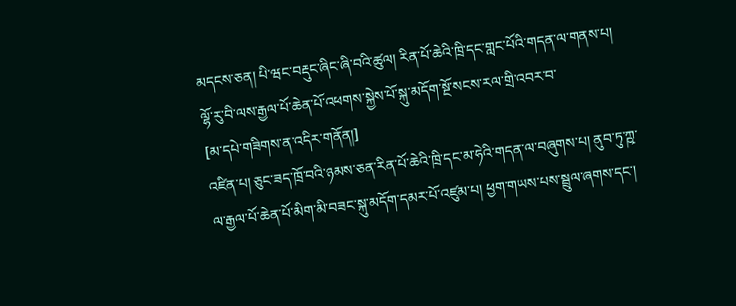མདངས་ཅན། པི་ཝང་བརྡུང་ཞིང་ཞི་བའི་ཚུལ། རིན་པོ་ཆེའི་ཁྲི་དང་གླང་པོའི་གདན་ལ་གནས་པ། ལྷོ་རུ་བི་ལས་རྒྱལ་པོ་ཆེན་པོ་འཕགས་སྐྱེས་པོ་སྐུ་མདོག་སྔོ་སངས་རལ་གྲི་འབར་བ་
[མ་དཔེ་གཟིགས་ན་འདིར་གནོན།]
འཛིན་པ། ཅུང་ཟད་ཁྲོ་བའི་ཉམས་ཅན་རིན་པོ་ཆེའི་ཁྲི་དང་མ་ཧེའི་གདན་ལ་བཞུགས་པ། ནུབ་ཏུ་ཀྵ་ལ་རྒྱལ་པོ་ཆེན་པོ་མིག་མི་བཟང་སྐུ་མདོག་དམར་པོ་འཛུམ་པ། ཕྱག་གཡས་པས་སྦྲུལ་ཞགས་དང་།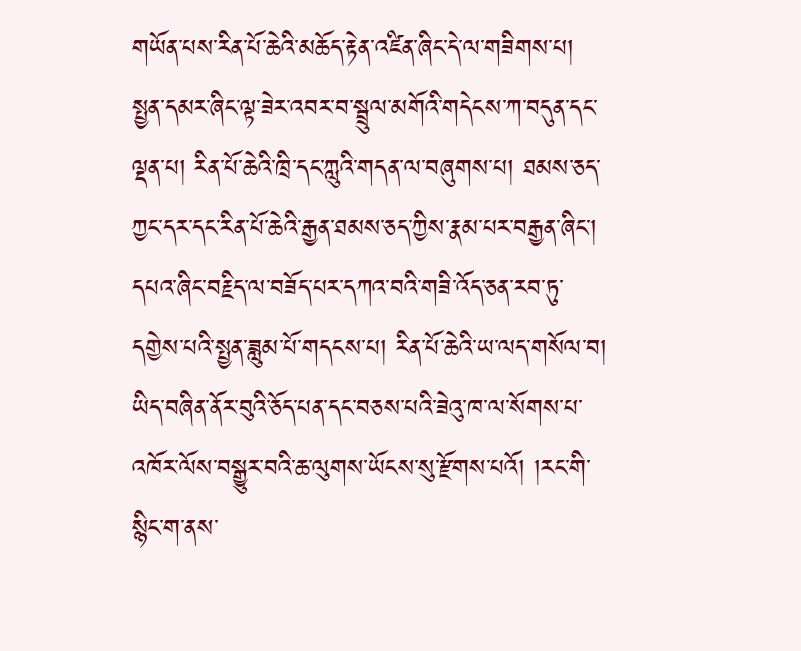གཡོན་པས་རིན་པོ་ཆེའི་མཆོད་རྟེན་འཛིན་ཞིང་དེ་ལ་གཟིགས་པ། སྤྱན་དམར་ཞིང་ལྟ་ཟེར་འབར་བ་སྦྲུལ་མགོའི་གདེངས་ཀ་བདུན་དང་ལྡན་པ། རིན་པོ་ཆེའི་ཁྲི་དང་ཀླུའི་གདན་ལ་བཞུགས་པ། ཐམས་ཅད་ཀྱང་དར་དང་རིན་པོ་ཆེའི་རྒྱན་ཐམས་ཅད་ཀྱིས་རྣམ་པར་བརྒྱན་ཞིང་། དཔའ་ཞིང་བརྗིད་ལ་བཟོད་པར་དཀའ་བའི་གཟི་འོད་ཅན་རབ་ཏུ་དགྱེས་པའི་སྤྱན་ཟླུམ་པོ་གདངས་པ། རིན་པོ་ཆེའི་ཡ་ལད་གསོལ་བ། ཡིད་བཞིན་ནོར་བུའི་ཅོད་པན་དང་བཅས་པའི་ཟེའུ་ཁ་ལ་སོགས་པ་འཁོར་ལོས་བསྒྱུར་བའི་ཆ་ལུགས་ཡོངས་སུ་རྫོགས་པའོ། །རང་གི་སྙིང་ག་ནས་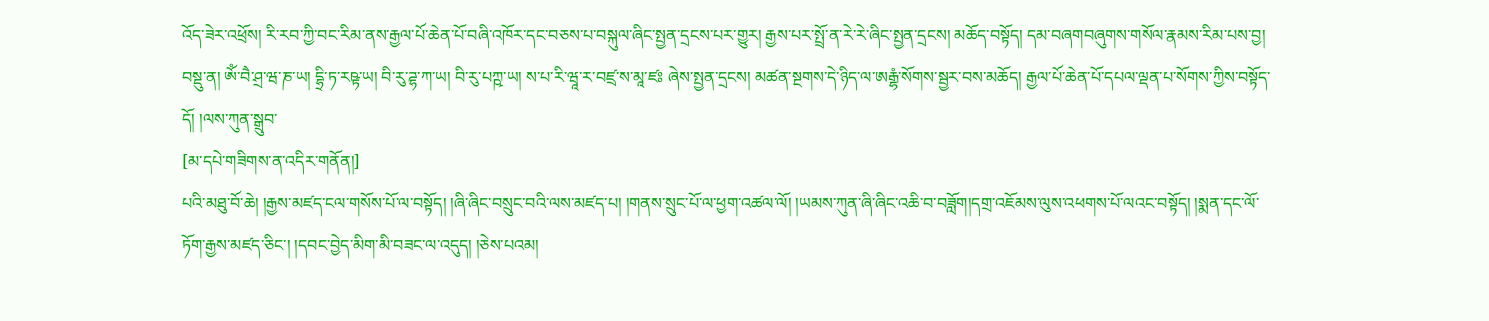འོད་ཟེར་འཕྲོས། རི་རབ་ཀྱི་བང་རིམ་ནས་རྒྱལ་པོ་ཆེན་པོ་བཞི་འཁོར་དང་བཅས་པ་བསྐུལ་ཞིང་སྤྱན་དྲངས་པར་གྱུར། རྒྱས་པར་སྤྲོ་ན་རེ་རེ་ཞིང་སྤྱན་དྲངས། མཆོད་བསྟོད། དམ་བཞགབཞུགས་གསོལ་རྣམས་རིམ་པས་བྱ། བསྡུ་ན། ཨོཾ་བཻ་ཤྲ་ཝ་ཎ་ཡ། དྷྲི་ཏ་རཥྟ་ཡ། བི་རུ་ཌྷ་ཀ་ཡ། བི་རུ་པཀྵ་ཡ། ས་པ་རི་ཝཱ་ར་བཛྲ་ས་མཱ་ཛཿ ཞེས་སྤྱན་དྲངས། མཚན་སྔགས་དེ་ཉིད་ལ་ཨརྒྷཾ་སོགས་སྦྱར་བས་མཆོད། རྒྱལ་པོ་ཆེན་པོ་དཔལ་ལྡན་པ་སོགས་ཀྱིས་བསྟོད་དོ། །ལས་ཀུན་སྒྲུབ་
[མ་དཔེ་གཟིགས་ན་འདིར་གནོན།]
པའི་མཐུ་བོ་ཆེ། །རྒྱས་མཛད་ངལ་གསོས་པོ་ལ་བསྟོད། །ཞི་ཞིང་བསྲུང་བའི་ལས་མཛད་པ། །གནས་སྲུང་པོ་ལ་ཕྱག་འཚལ་ལོ། །ཡམས་ཀུན་ཞི་ཞིང་འཆི་བ་བཟློག།དགྲ་འཇོམས་ལུས་འཕགས་པོ་ལའང་བསྟོད། །སྨན་དང་ལོ་ཏོག་རྒྱས་མཛད་ཅིང་། །དབང་བྱེད་མིག་མི་བཟང་ལ་འདུད། །ཅེས་པའམ།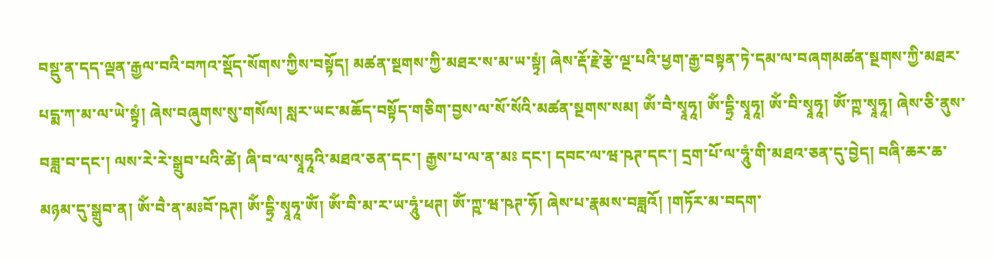བསྡུ་ན་དད་ལྡན་རྒྱལ་བའི་བཀའ་སྡོད་སོགས་ཀྱིས་བསྟོད། མཚན་སྔགས་ཀྱི་མཐར་ས་མ་ཡ་སྟྭཾ། ཞེས་རྡོ་རྗེ་རྩེ་ལྔ་པའི་ཕྱག་རྒྱ་བསྟན་ཏེ་དམ་ལ་བཞགམཚན་སྔགས་ཀྱི་མཐར་པདྨ་ཀ་མ་ལ་ཡེ་སྟྭཾ། ཞེས་བཞུགས་སུ་གསོལ། སླར་ཡང་མཆོད་བསྟོད་གཅིག་བྱས་ལ་སོ་སོའི་མཚན་སྔགས་སམ། ཨོཾ་བཻ་སྭཱཧཱ། ཨོཾ་དྷྲི་སྭཱཧཱ། ཨོཾ་བི་སྭཱཧཱ། ཨོཾ་ཀྵ་སྭཱཧཱ། ཞེས་ཅི་ནུས་བཟླ་བ་དང་། ལས་རེ་རེ་སྒྲུབ་པའི་ཚེ། ཞི་བ་ལ་སྭཱཧཱའི་མཐའ་ཅན་དང་། རྒྱས་པ་ལ་ན་མཿ དང་། དབང་ལ་ཝ་ཥཊ་དང་། དྲག་པོ་ལ་ཧཱུཾ་གི་མཐའ་ཅན་དུ་བྱེད། བཞི་ཆར་ཆ་མཉམ་དུ་སྒྲུབ་ན། ཨོཾ་བཻ་ན་མཿབོ་ཥཊ། ཨོཾ་དྷྲི་སྭཱཧཱ་ཨོཾ། ཨོཾ་བི་མ་ར་ཡ་ཧཱུཾ་ཕཊ། ཨོཾ་ཀྵ་ཝ་ཥཊ་ཧོ། ཞེས་པ་རྣམས་བཟླའོ། །གཏོར་མ་བདག་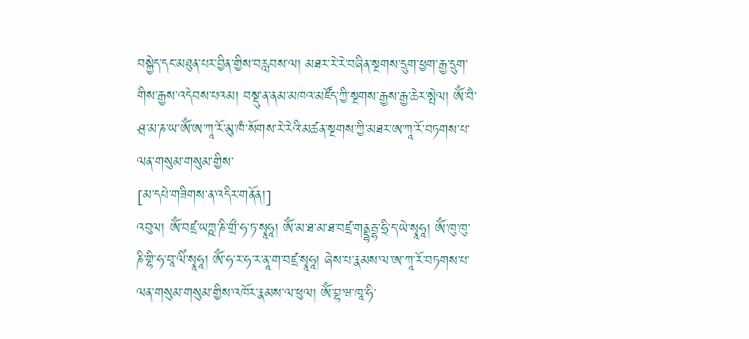བསྐྱེད་དང་མཐུན་པར་བྱིན་གྱིས་བརླབས་ལ། མཐར་རེ་རེ་བཞིན་སྔགས་དྲུག་ཕྱག་རྒྱ་དྲུག་གིས་རྒྱས་འདེབས་པའམ། བསྡུ་ན་ནམ་མཁའ་མཛོད་ཀྱི་སྔགས་རྒྱས་རྒྱ་ཆེར་སྤེལ། ཨོཾ་བཻ་ཤྲ་མ་ཎ་ཡ་ཨོཾ་ཨ་ཀཱ་རོ་མུ་ཁཾ་སོགས་རེ་རེའི་མཚན་སྔགས་ཀྱི་མཐར་ཨ་ཀཱ་རོ་བཏགས་པ་ལན་གསུམ་གསུམ་གྱིས་
[མ་དཔེ་གཟིགས་ན་འདིར་གནོན།]
འབུལ། ཨོཾ་བཛྲ་ཡཀྵ་ཎི་གྲྀ་ཧ་ཏ་སྭཱཧཱ། ཨོཾ་མ་ཐ་མ་ཐ་བཛྲ་གནྡྷརྦྷ་ཧྲི་ད་ཡེ་སྭཱཧཱ། ཨོཾ་ཁུ་ཁུ་ཎི་གྷི་ཧ་བཱ་ལིཾ་སྭཱཧཱ། ཨོཾ་ཧ་ར་ཧ་ར་ནཱ་ག་བཛྲ་སྭཱཧཱ། ཞེས་པ་རྣམས་ལ་ཨ་ཀཱ་རོ་བཏགས་པ་ལན་གསུམ་གསུམ་གྱིས་འཁོར་རྣམས་ལ་ཕུལ། ཨོཾ་བྷ་ཝ་ཁཱ་ཧི་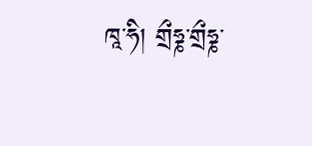ཁཱ་ཧི། གྲྀཧྞ་གྲྀཧྞ་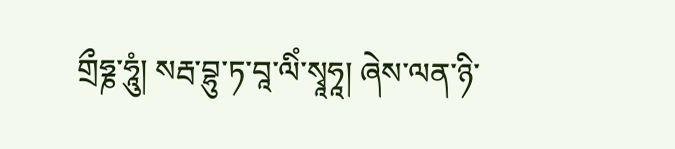གྲྀཧྞ་ཧཱུཾ། སརྦ་བྷུ་ཏ་བཱ་ལིཾ་སྭཱཧཱ། ཞེས་ལན་ཉི་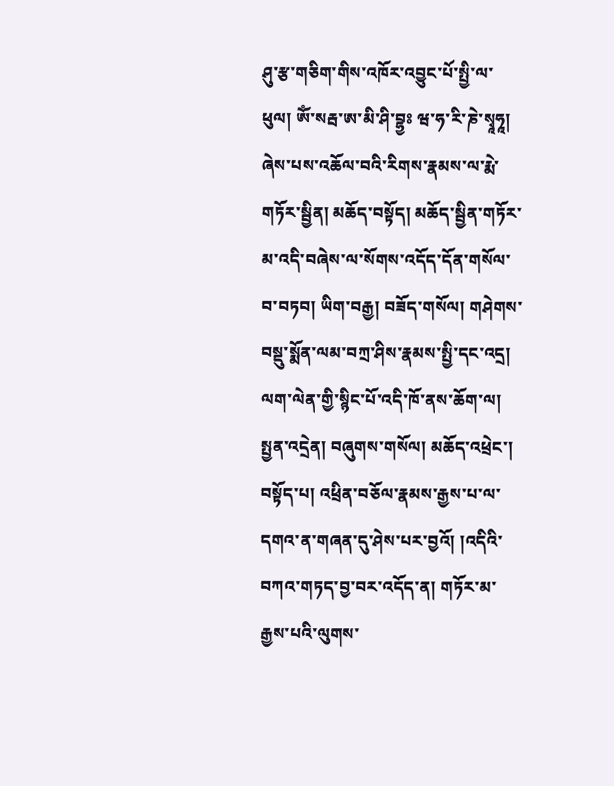ཤུ་རྩ་གཅིག་གིས་འཁོར་འབྱུང་པོ་སྤྱི་ལ་ཕུལ། ཨོཾ་སརྦ་ཨ་མི་ཤི་བྷྱཿ ཝ་ཧ་རི་ཎེ་སྭཱཧཱ། ཞེས་པས་འཆོལ་བའི་རིགས་རྣམས་ལ་རྨེ་གཏོར་སྦྱིན། མཆོད་བསྟོད། མཆོད་སྦྱིན་གཏོར་མ་འདི་བཞེས་ལ་སོགས་འདོད་དོན་གསོལ་བ་བཏབ། ཡིག་བརྒྱ། བཟོད་གསོལ། གཤེགས་བསྡུ་སྨོན་ལམ་བཀྲ་ཤིས་རྣམས་སྤྱི་དང་འདྲ། ལག་ལེན་གྱི་སྙིང་པོ་འདི་ཁོ་ནས་ཆོག་ལ། སྤྱན་འདྲེན། བཞུགས་གསོལ། མཆོད་འཕྲེང་། བསྟོད་པ། འཕྲིན་བཅོལ་རྣམས་རྒྱས་པ་ལ་དགའ་ན་གཞན་དུ་ཤེས་པར་བྱའོ། །འདིའི་བཀའ་གཏད་བྱ་བར་འདོད་ན། གཏོར་མ་རྒྱས་པའི་ལུགས་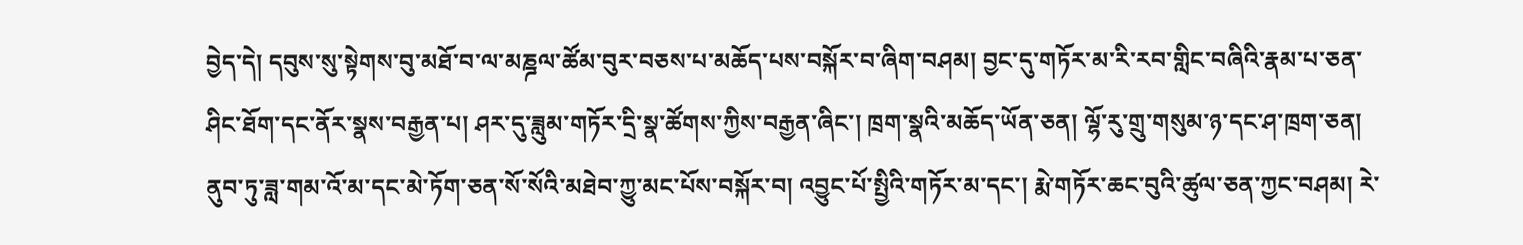བྱེད་དེ། དབུས་སུ་སྟེགས་བུ་མཐོ་བ་ལ་མཎྜལ་ཚོམ་བུར་བཅས་པ་མཆོད་པས་བསྐོར་བ་ཞིག་བཤམ། བྱང་དུ་གཏོར་མ་རི་རབ་གླིང་བཞིའི་རྣམ་པ་ཅན་ཤིང་ཐོག་དང་ནོར་སྣས་བརྒྱན་པ། ཤར་དུ་ཟླུམ་གཏོར་དྲི་སྣ་ཚོགས་ཀྱིས་བརྒྱན་ཞིང་། ཁྲག་སྣའི་མཆོད་ཡོན་ཅན། ལྷོ་རུ་གྲུ་གསུམ་ཉ་དང་ཤ་ཁྲག་ཅན། ནུབ་ཏུ་ཟླ་གམ་འོ་མ་དང་མེ་ཏོག་ཅན་སོ་སོའི་མཐེབ་ཀྱུ་མང་པོས་བསྐོར་བ། འབྱུང་པོ་སྤྱིའི་གཏོར་མ་དང་། རྨེ་གཏོར་ཆང་བུའི་ཚུལ་ཅན་ཀྱང་བཤམ། རེ་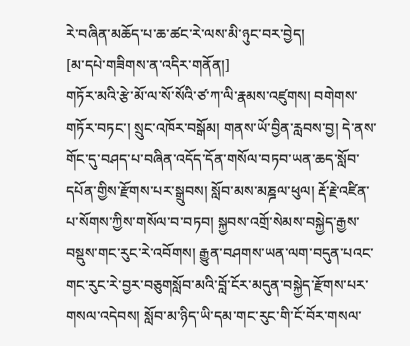རེ་བཞིན་མཆོད་པ་ཆ་ཚང་རེ་ལས་མི་ཉུང་བར་བྱེད།
[མ་དཔེ་གཟིགས་ན་འདིར་གནོན།]
གཏོར་མའི་རྩེ་མོ་ལ་སོ་སོའི་ཙ་ཀ་ལི་རྣམས་འཛུགས། བགེགས་གཏོར་བཏང་། སྲུང་འཁོར་བསྒོམ། གནས་ཡོ་བྱིན་རླབས་བྱ། དེ་ནས་གོང་དུ་བཤད་པ་བཞིན་འདོད་དོན་གསོལ་བཏབ་ཡན་ཆད་སློབ་དཔོན་གྱིས་རྫོགས་པར་སྒྲུབས། སློབ་མས་མཎྜལ་ཕུལ། རྡོ་རྗེ་འཛིན་པ་སོགས་ཀྱིས་གསོལ་བ་བཏབ། སྐྱབས་འགྲོ་སེམས་བསྐྱེད་རྒྱས་བསྡུས་གང་རུང་རེ་འབོགས། རྒྱུན་བཤགས་ཡན་ལག་བདུན་པའང་གང་རུང་རེ་བྱར་བཅུགསློབ་མའི་བློ་ངོར་མདུན་བསྐྱེད་རྫོགས་པར་གསལ་འདེབས། སློབ་མ་ཉིད་ཡི་དམ་གང་རུང་གི་ངོ་བོར་གསལ་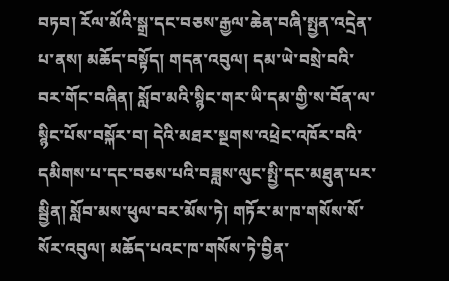བཏབ། རོལ་མོའི་སྒྲ་དང་བཅས་རྒྱལ་ཆེན་བཞི་སྤྱན་འདྲེན་པ་ནས། མཆོད་བསྟོད། གདན་འབུལ། དམ་ཡེ་བསྲེ་བའི་བར་གོང་བཞིན། སློབ་མའི་སྙིང་གར་ཡི་དམ་གྱི་ས་བོན་ལ་སྙིང་པོས་བསྐོར་བ། དེའི་མཐར་སྔགས་འཕྲེང་འཁོར་བའི་དམིགས་པ་དང་བཅས་པའི་བཟླས་ལུང་སྤྱི་དང་མཐུན་པར་སྦྱིན། སློབ་མས་ཕུལ་བར་མོས་ཏེ། གཏོར་མ་ཁ་གསོས་སོ་སོར་འབུལ། མཆོད་པའང་ཁ་གསོས་ཏེ་བྱིན་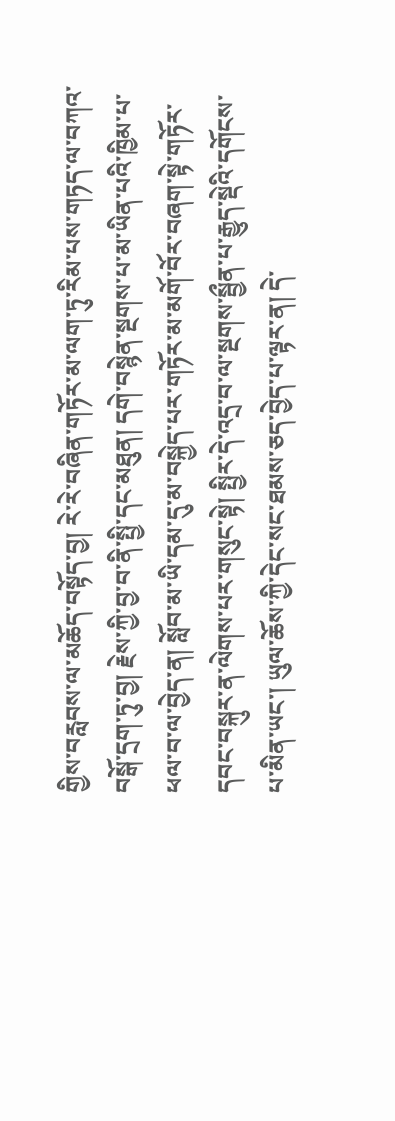གྱིས་བརླབས་ལ་མཆོད་བསྟོད་བྱ། རེ་རེ་བཞིན་གཏོར་མ་ལག་ཏུ་རིམ་པས་གཏད་ལ་བཀའ་བསྒོ་དྲག་ཏུ་བྱ། རྗེས་ཀྱི་བྱ་བ་ནི་སྤྱི་དང་མཐུན། དགེ་བསྙེན་སྔགས་པ་མ་ཡིན་པའི་ཁྱིམ་པ་ཕལ་བ་ལ་བྱེད་ན། སློབ་མ་ཡི་དམ་དུ་མ་བསྐྱེད་པར་གཏོར་མ་མགོ་བོར་བཞག་སྟེ་གཏོར་དབང་བསྐུར་ན་ལེགས་པར་གསུང་སྟེ། སྤྱིར་དེ་འདྲ་བ་ལ་སྔགས་སྦྱྀན་པ་རྒྱུད་སྡེའི་དགོངས་པ་མིན་ཡང་། ཡུལ་ཆོས་ཀྱི་དེང་སང་ཐམས་ཅད་བྱེད་པ་ལྟར་ན། དེ་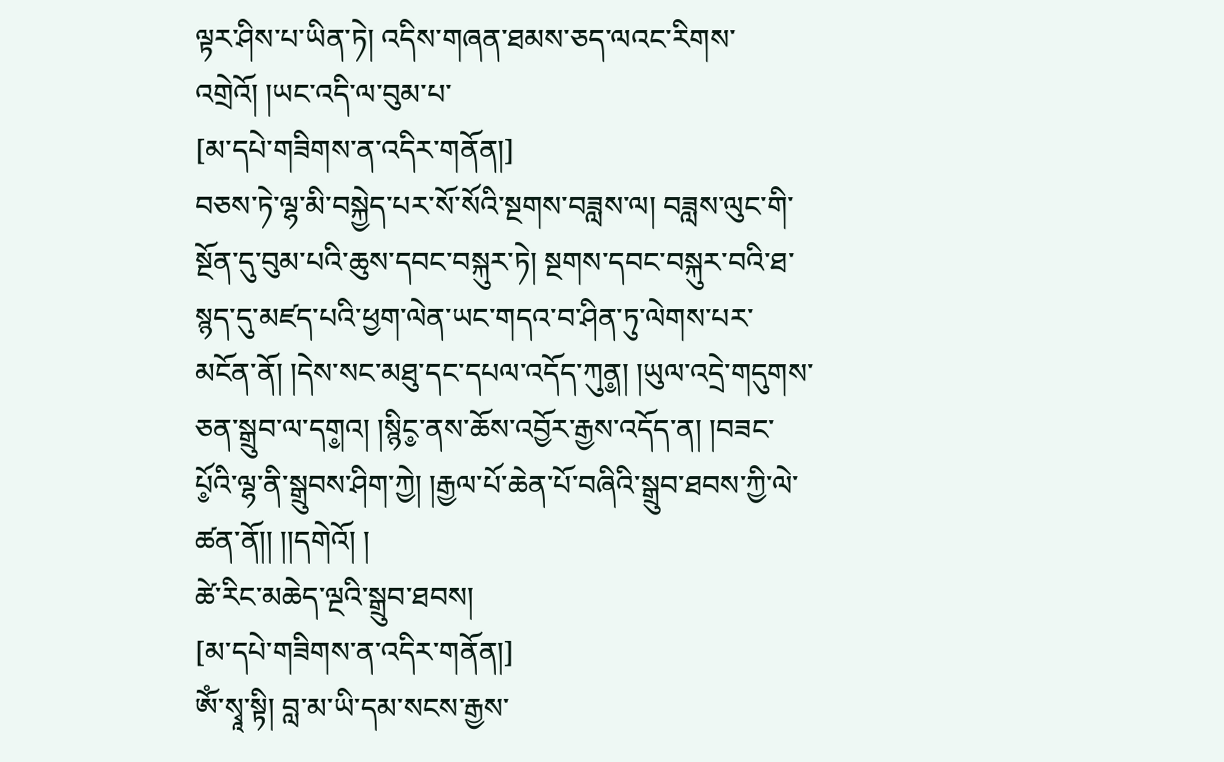ལྟར་ཤིས་པ་ཡིན་ཏེ། འདིས་གཞན་ཐམས་ཅད་ལའང་རིགས་འགྲེའོ། །ཡང་འདི་ལ་བུམ་པ་
[མ་དཔེ་གཟིགས་ན་འདིར་གནོན།]
བཅས་ཏེ་ལྷ་མི་བསྐྱེད་པར་སོ་སོའི་སྔགས་བཟླས་ལ། བཟླས་ལུང་གི་སྔོན་དུ་བུམ་པའི་ཆུས་དབང་བསྐུར་ཏེ། སྔགས་དབང་བསྐུར་བའི་ཐ་སྙད་དུ་མཛད་པའི་ཕྱག་ལེན་ཡང་གདའ་བ་ཤིན་ཏུ་ལེགས་པར་མངོན་ནོ། །དེས་སང་མཐུ་དང་དཔལ་འདོད་ཀུན༵། །ཡུལ་འདྲེ་གདུགས་ཅན་སྒྲུབ་ལ་དག༵འ། །སྙིང༵་ནས་ཆོས་འབྱོར་རྒྱས་འདོད་ན། །བཟང་པོ༵འི་ལྷ་ནི་སྒྲུབས་ཤིག་ཀྱེ། །རྒྱལ་པོ་ཆེན་པོ་བཞིའི་སྒྲུབ་ཐབས་ཀྱི་ལེ་ཚན་ནོ།། །།དགེའོ། །
ཚེ་རིང་མཆེད་ལྔའི་སྒྲུབ་ཐབས།
[མ་དཔེ་གཟིགས་ན་འདིར་གནོན།]
ཨོཾ་སྭཱ་སྟི། བླ་མ་ཡི་དམ་སངས་རྒྱས་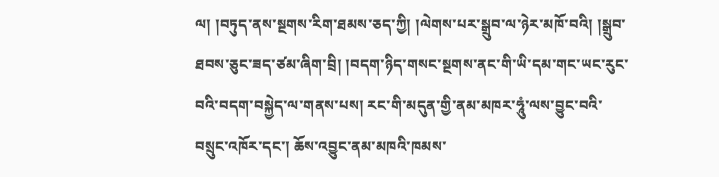ལ། །བཏུད་ནས་སྔགས་རིག་ཐམས་ཅད་ཀྱི། །ལེགས་པར་སྒྲུབ་ལ་ཉེར་མཁོ་བའི། །སྒྲུབ་ཐབས་ཅུང་ཟད་ཙམ་ཞིག་བྲི། །བདག་ཉིད་གསང་སྔགས་ནང་གི་ཡི་དམ་གང་ཡང་རུང་བའི་བདག་བསྐྱེད་ལ་གནས་པས། རང་གི་མདུན་གྱི་ནམ་མཁར་ཧཱུཾ་ལས་བྱུང་བའི་བསྲུང་འཁོར་དང་། ཆོས་འབྱུང་ནམ་མཁའི་ཁམས་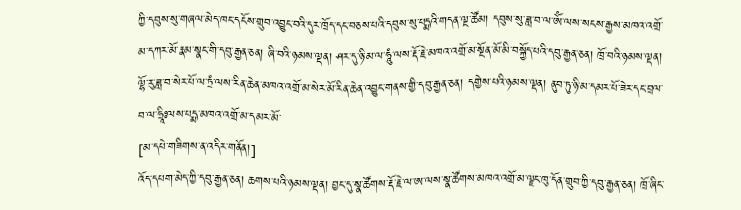ཀྱི་དབུས་སུ་གཞལ་མེད་ཁང་དངོས་གྲུབ་འབྱུང་བའི་དུར་ཁྲོད་དང་བཅས་པའི་དབུས་སུ་པདྨའི་གདན་ལྔ་ཚོམ། དབུས་སུ་ཟླ་བ་ལ་ཨོཾ་ལས་སངས་རྒྱས་མཁའ་འགྲོ་མ་དཀར་མོ་རྣམ་སྣང་གི་དབུ་རྒྱན་ཅན། ཞི་བའི་ཉམས་ལྡན། ཤར་དུ་ཉི་མ་ལ་ཧཱུཾ་ལས་རྡོ་རྗེ་མཁའ་འགྲོ་མ་སྔོན་མོ་མི་བསྐྱོད་པའི་དབུ་རྒྱན་ཅན། ཁྲོ་བའི་ཉམས་ལྡན། ལྷོ་རུ་ཟླ་བ་སེར་པོ་ལ་ཏྲཾ་ལས་རིན་ཆེན་མཁའ་འགྲོ་མ་སེར་མོ་རིན་ཆེན་འབྱུང་གནས་གྱི་དབུ་རྒྱན་ཅན། དགྱེས་པའི་ཉམས་ལྡན། ནུབ་ཏུ་ཉི་མ་དམར་པོ་ཟེར་དང་བྲལ་བ་ལ་ཧྲཱིཿལས་པདྨ་མཁའ་འགྲོ་མ་དམར་མོ་
[མ་དཔེ་གཟིགས་ན་འདིར་གནོན།]
འོད་དཔག་མེད་ཀྱི་དབུ་རྒྱན་ཅན། ཆགས་པའི་ཉམས་ལྡན། བྱང་དུ་སྣ་ཚོགས་རྡོ་རྗེ་ལ་ཨ་ལས་སྣ་ཚོགས་མཁའ་འགྲོ་མ་ལྗང་ཁུ་དོན་གྲུབ་ཀྱི་དབུ་རྒྱན་ཅན། ཁྲོ་ཞིང་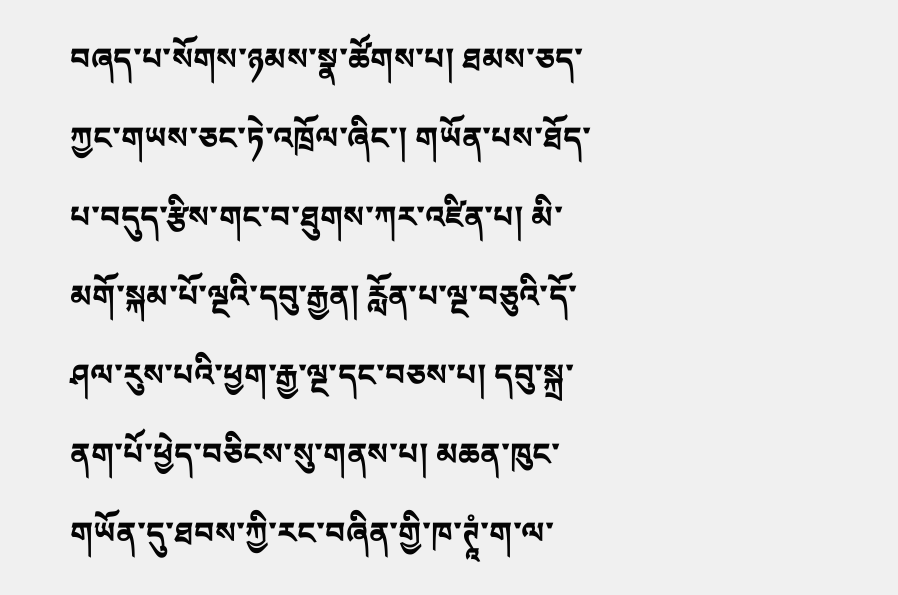བཞད་པ་སོགས་ཉམས་སྣ་ཚོགས་པ། ཐམས་ཅད་ཀྱང་གཡས་ཅང་ཏེ་འཁྲོལ་ཞིང་། གཡོན་པས་ཐོད་པ་བདུད་རྩིས་གང་བ་ཐུགས་ཀར་འཛིན་པ། མི་མགོ་སྐམ་པོ་ལྔའི་དབུ་རྒྱན། རློན་པ་ལྔ་བཅུའི་དོ་ཤལ་རུས་པའི་ཕྱག་རྒྱ་ལྔ་དང་བཅས་པ། དབུ་སྐྲ་ནག་པོ་ཕྱེད་བཅིངས་སུ་གནས་པ། མཆན་ཁུང་གཡོན་དུ་ཐབས་ཀྱི་རང་བཞིན་གྱི་ཁ་ཊཱཾ་ག་ལ་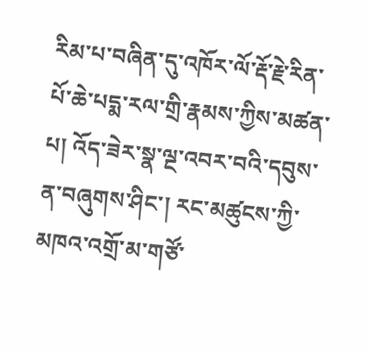རིམ་པ་བཞིན་དུ་འཁོར་ལོ་རྡོ་རྗེ་རིན་པོ་ཆེ་པདྨ་རལ་གྲི་རྣམས་ཀྱིས་མཚན་པ། འོད་ཟེར་སྣ་ལྔ་འབར་བའི་དབུས་ན་བཞུགས་ཤིང་། རང་མཚུངས་ཀྱི་མཁའ་འགྲོ་མ་གཙོ་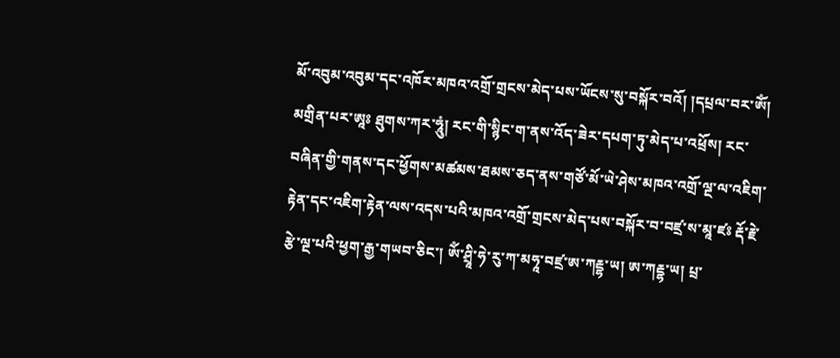མོ་འབུམ་འབུམ་དང་འཁོར་མཁའ་འགྲོ་གྲངས་མེད་པས་ཡོངས་སུ་བསྐོར་བའོ། །དཔྲལ་བར་ཨོཾ། མགྲིན་པར་ཨཱཿ ཐུགས་ཀར་ཧཱུཾ། རང་གི་སྙིང་ག་ནས་འོད་ཟེར་དཔག་ཏུ་མེད་པ་འཕྲོས། རང་བཞིན་གྱི་གནས་དང་ཕྱོགས་མཚམས་ཐམས་ཅད་ནས་གཙོ་མོ་ཡེ་ཤེས་མཁའ་འགྲོ་ལྔ་ལ་འཇིག་རྟེན་དང་འཇིག་རྟེན་ལས་འདས་པའི་མཁའ་འགྲོ་གྲངས་མེད་པས་བསྐོར་བ་བཛྲ་ས་མཱ་ཛཿ རྡོ་རྗེ་རྩེ་ལྔ་པའི་ཕྱག་རྒྱ་གཡབ་ཅིང་། ཨོཾ་ཤྲཱི་ཧེ་རུ་ཀ་མཧཱ་བཛྲ་ཨ་ཀརྡྷ་ཡ། ཨ་ཀརྡྷ་ཡ། པྲ་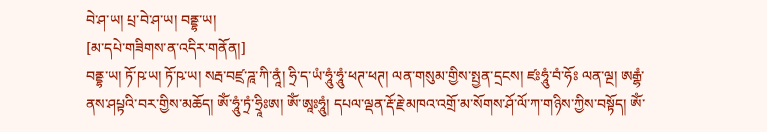བེ་ཤ་ཡ། པྲ་བེ་ཤ་ཡ། བནྡྷ་ཡ།
[མ་དཔེ་གཟིགས་ན་འདིར་གནོན།]
བནྡྷ་ཡ། ཏོ་ཥ་ཡ། ཏོ་ཥ་ཡ། སརྦ་བཛྲ་ཌཱ་ཀི་ནཱཾ། ཧྲི་ད་ཡཾ་ཧཱུཾ་ཧཱུཾ་ཕཊ་ཕཊ། ལན་གསུམ་གྱིས་སྤྱན་དྲངས། ཛཿཧཱུཾ་བཾ་ཧོཿ ལན་ལྔ། ཨརྒྷཾ་ནས་ཤཔྟའི་བར་གྱིས་མཆོད། ཨོཾ་ཧཱུཾ་ཏྲཾ་ཧྲཱིཿཨ། ཨོཾ་ཨཱཿཧཱུཾ། དཔལ་ལྡན་རྡོ་རྗེ་མཁའ་འགྲོ་མ་སོགས་ཤོ་ལོ་ཀ་གཉིས་ཀྱིས་བསྟོད། ཨོཾ་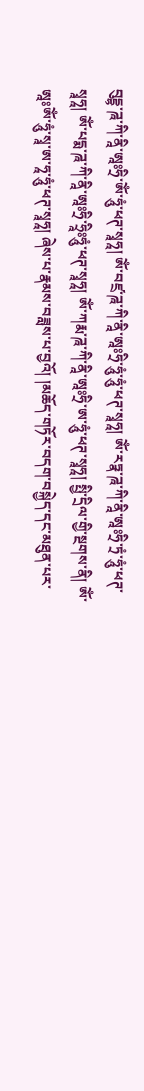བུདྡྷ་ཌཱ་ཀི་ནཱི་ཨཱཿཧྲི་ཨོཾ་ཧཱུཾ་ཕཊ་སྭཱཧཱ། ཨོཾ་བཛྲ་ཌཱ་ཀི་ནཱི་ཨཱཿཧྲི་ཧཱུཾ་ཧཱུཾ་ཕཊ་སྭཱཧཱ། ཨོཾ་རཏྣ་ཌཱ་ཀི་ནཱི་ཨཱཿཧྲི་ཏྲཾ་ཧཱུཾ་ཕཊ་སྭཱཧཱ། ཨོཾ་པདྨ་ཌཱ་ཀི་ནཱི་ཨཱཿཧྲི་ཧྲཱིཿཧཱུཾ་ཕཊ་སྭཱཧཱ། ཨོཾ་ཀརྨ་ཌཱ་ཀི་ནཱི་ཨཱཿཧྲི་ཨ་ཧཱུཾ་ཕཊ་སྭཱཧཱ། སྤྱི་དྲིལ་གྱི་སྔགས་ནི། ཨོཾ་ཨཱཿཨོཾ་ཧཱུཾ་སྭཱ་ཨ་ཧཱ་ཧཱུཾ་ཕཊ་སྭཱཧཱ། ཞེས་པ་རྣམས་བཟླས་པ་བྱའོ། །མཆོད་གཏོར་བདག་བསྐྱེད་དང་མཐུན་པར་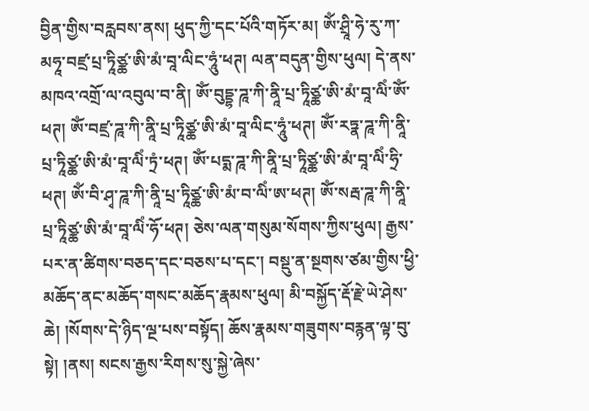བྱིན་གྱིས་བརླབས་ནས། ཕུད་ཀྱི་དང་པོའི་གཏོར་མ། ཨོཾ་ཤྲཱི་ཧེ་རུ་ཀ་མཧཱ་བཛྲ་པྲ་ཏཱིཙྪ་ཨི་མཾ་བཱ་ལིང་ཧཱུཾ་ཕཊ། ལན་བདུན་གྱིས་ཕུལ། དེ་ནས་མཁའ་འགྲོ་ལ་འབུལ་བ་ནི། ཨོཾ་བུདྡྷ་ཌཱ་ཀི་ནཱི་པྲ་ཏཱིཙྪ་ཨི་མཾ་བཱ་ལིཾ་ཨོཾ་ཕཊ། ཨོཾ་བཛྲ་ཌཱ་ཀི་ནཱི་པྲ་ཏཱིཙྪ་ཨི་མཾ་བཱ་ལིང་ཧཱུཾ་ཕཊ། ཨོཾ་རཏྣ་ཌཱ་ཀི་ནཱི་པྲ་ཏཱིཙྪ་ཨི་མཾ་བཱ་ལིཾ་ཏྲཾ་ཕཊ། ཨོཾ་པདྨ་ཌཱ་ཀི་ནཱི་པྲ་ཏཱིཙྪ་ཨི་མཾ་བཱ་ལིཾ་ཧྲི་ཕཊ། ཨོཾ་བི་ཤྭ་ཌཱ་ཀི་ནཱི་པྲ་ཏཱིཙྪ་ཨི་མཾ་བ་ལིཾ་ཨ་ཕཊ། ཨོཾ་སརྦ་ཌཱ་ཀི་ནཱི་པྲ་ཏཱིཙྪ་ཨི་མཾ་བཱ་ལིཾ་ཧོ་ཕཊ། ཅེས་ལན་གསུམ་སོགས་ཀྱིས་ཕུལ། རྒྱས་པར་ན་ཚིགས་བཅད་དང་བཅས་པ་དང་། བསྡུ་ན་སྔགས་ཙམ་གྱིས་ཕྱི་མཆོད་ནང་མཆོད་གསང་མཆོད་རྣམས་ཕུལ། མི་བསྐྱོད་རྡོ་རྗེ་ཡེ་ཤེས་ཆེ། །སོགས་དེ་ཉིད་ལྔ་པས་བསྟོད། ཆོས་རྣམས་གཟུགས་བརྙན་ལྟ་བུ་སྟེ། །ནས། སངས་རྒྱས་རིགས་སུ་སྐྱེ་ཞེས་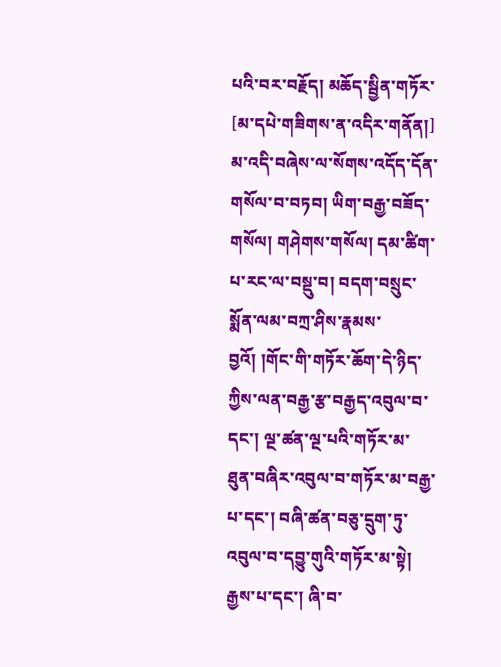པའི་བར་བརྗོད། མཆོད་སྦྱིན་གཏོར་
[མ་དཔེ་གཟིགས་ན་འདིར་གནོན།]
མ་འདི་བཞེས་ལ་སོགས་འདོད་དོན་གསོལ་བ་བཏབ། ཡིག་བརྒྱ་བཟོད་གསོལ། གཤེགས་གསོལ། དམ་ཚིག་པ་རང་ལ་བསྡུ་བ། བདག་བསྲུང་སྨོན་ལམ་བཀྲ་ཤིས་རྣམས་བྱའོ། །གོང་གི་གཏོར་ཆོག་དེ་ཉིད་ཀྱིས་ལན་བརྒྱ་རྩ་བརྒྱད་འབུལ་བ་དང་། ལྔ་ཚན་ལྔ་པའི་གཏོར་མ་ཐུན་བཞིར་འབུལ་བ་གཏོར་མ་བརྒྱ་པ་དང་། བཞི་ཚན་བཅུ་དྲུག་ཏུ་འབུལ་བ་དབྱུ་གུའི་གཏོར་མ་སྟེ། རྒྱས་པ་དང་། ཞི་བ་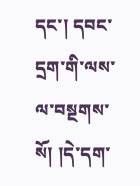དང་། དབང་དྲག་གི་ལས་ལ་བསྔགས་སོ། །དེ་དག་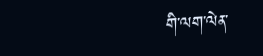གི་ལག་ལེན་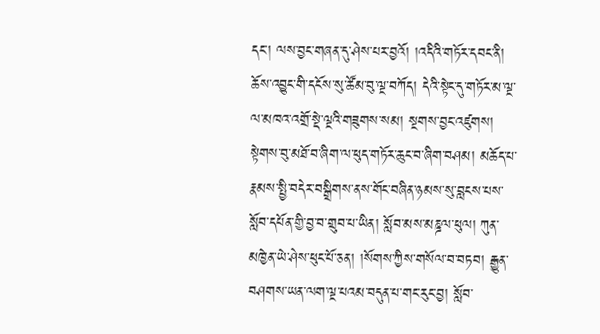དང་། ལས་བྱང་གཞན་དུ་ཤེས་པར་བྱའོ། །འདིའི་གཏོར་དབང་ནི། ཆོས་འབྱུང་གི་དངོས་སུ་ཚོམ་བུ་ལྔ་བཀོད། དེའི་སྟེང་དུ་གཏོར་མ་ལྔ་ལ་མཁའ་འགྲོ་སྡེ་ལྔའི་གཟུགས་སམ། སྔགས་བྱང་འཛུགས། སྟེགས་བུ་མཐོ་བ་ཞིག་ལ་ཕུད་གཏོར་ཆུང་བ་ཞིག་བཤམ། མཆོད་པ་རྣམས་སྤྱི་བདེར་བསྒྲིགས་ནས་གོང་བཞིན་ཉམས་སུ་བླངས་པས་སློབ་དཔོན་གྱི་བྱ་བ་གྲུབ་པ་ཡིན། སློབ་མས་མཎྜལ་ཕུལ། ཀུན་མཁྱེན་ཡེ་ཤེས་ཕུང་པོ་ཅན། །སོགས་ཀྱིས་གསོལ་བ་བཏབ། རྒྱུན་བཤགས་ཡན་ལག་ལྔ་པའམ་བདུན་པ་གང་རུང་བྱ། སློབ་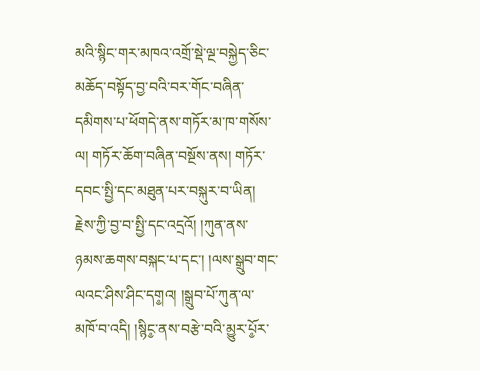མའི་སྙིང་གར་མཁའ་འགྲོ་སྡེ་ལྔ་བསྐྱེད་ཅིང་མཆོད་བསྟོད་བྱ་བའི་བར་གོང་བཞིན་དམིགས་པ་ཕོགདེ་ནས་གཏོར་མ་ཁ་གསོས་ལ། གཏོར་ཆོག་བཞིན་བསྔོས་ནས། གཏོར་དབང་སྤྱི་དང་མཐུན་པར་བསྐུར་བ་ཡིན། རྗེས་ཀྱི་བྱ་བ་སྤྱི་དང་འདྲའོ། །ཀུན་ནས་ཉམས་ཆགས་བསྐང་པ་དང་། །ལས་སྒྲུབ་གང་ལའང་ཤིས་ཤིང་དག༵འ། །སྒྲུབ་པོ་ཀུན་ལ་མཁོ་བ་འདི། །སྙིང༵་ནས་བརྩེ་བའི་མྱུར་པོ༵ར་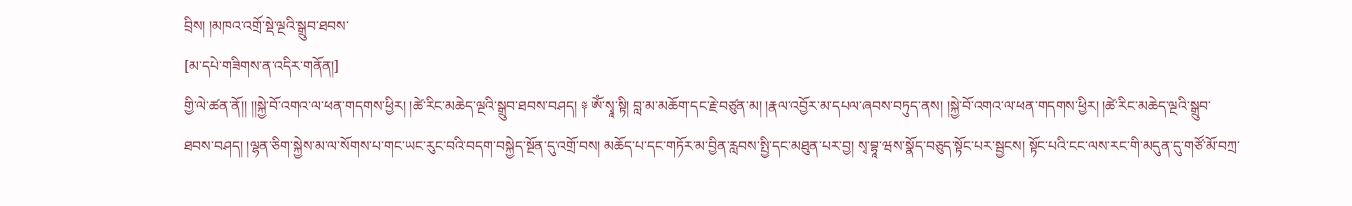བྲིས། །མཁའ་འགྲོ་སྡེ་ལྔའི་སྒྲུབ་ཐབས་
[མ་དཔེ་གཟིགས་ན་འདིར་གནོན།]
གྱི་ལེ་ཚན་ནོ།། །།སྐྱེ་བོ་འགའ་ལ་ཕན་གདགས་ཕྱིར། །ཚེ་རིང་མཆེད་ལྔའི་སྒྲུབ་ཐབས་བཤད། ༈ ཨོཾ་སྭཱ་སྟི། བླ་མ་མཆོག་དང་རྗེ་བཙུན་མ། །རྣལ་འབྱོར་མ་དཔལ་ཞབས་བཏུད་ནས། །སྐྱེ་བོ་འགའ་ལ་ཕན་གདགས་ཕྱིར། །ཚེ་རིང་མཆེད་ལྔའི་སྒྲུབ་ཐབས་བཤད། །ལྷན་ཅིག་སྐྱེས་མ་ལ་སོགས་པ་གང་ཡང་རུང་བའི་བདག་བསྐྱེད་སྔོན་དུ་འགྲོ་བས། མཆོད་པ་དང་གཏོར་མ་བྱིན་རླབས་སྤྱི་དང་མཐུན་པར་བྱ། སྭ་བྷཱ་ཝས་སྣོད་བཅུད་སྟོང་པར་སྦྱངས། སྟོང་པའི་ངང་ལས་རང་གི་མདུན་དུ་གཙོ་མོ་བཀྲ་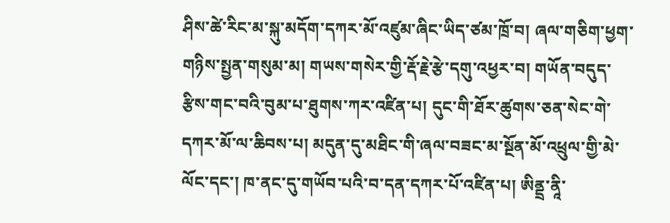ཤིས་ཚེ་རིང་མ་སྐུ་མདོག་དཀར་མོ་འཛུམ་ཞིང་ཡིད་ཙམ་ཁྲོ་བ། ཞལ་གཅིག་ཕྱག་གཉིས་སྤྱན་གསུམ་མ། གཡས་གསེར་གྱི་རྡོ་རྗེ་རྩེ་དགུ་འཕྱར་བ། གཡོན་བདུད་རྩིས་གང་བའི་བུམ་པ་ཐུགས་ཀར་འཛིན་པ། དུང་གི་ཐོར་ཚུགས་ཅན་སེང་གེ་དཀར་མོ་ལ་ཆིབས་པ། མདུན་དུ་མཐིང་གི་ཞལ་བཟང་མ་སྔོན་མོ་འཕྲུལ་གྱི་མེ་ལོང་དང་། ཁ་ནང་དུ་གཡོབ་པའི་བ་དན་དཀར་པོ་འཛིན་པ། ཨིནྡྲ་ནཱི་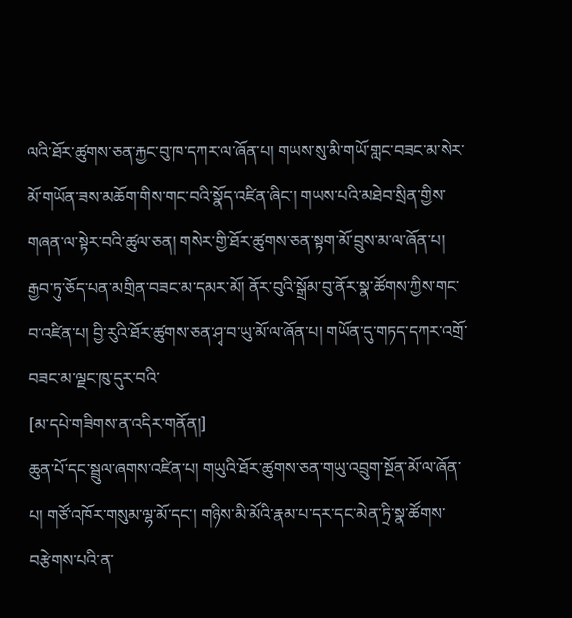ལའི་ཐོར་ཚུགས་ཅན་རྐྱང་བུ་ཁ་དཀར་ལ་ཞོན་པ། གཡས་སུ་མི་གཡོ་གླང་བཟང་མ་སེར་མོ་གཡོན་ཟས་མཆོག་གིས་གང་བའི་སྣོད་འཛིན་ཞིང་། གཡས་པའི་མཐེབ་སྲིན་གྱིས་གཞན་ལ་སྟེར་བའི་ཚུལ་ཅན། གསེར་གྱི་ཐོར་ཚུགས་ཅན་སྟག་མོ་བྲུས་མ་ལ་ཞོན་པ། རྒྱབ་ཏུ་ཅོད་པན་མགྲིན་བཟང་མ་དམར་མོ། ནོར་བུའི་སྒྲོམ་བུ་ནོར་སྣ་ཚོགས་ཀྱིས་གང་བ་འཛིན་པ། བྱི་རུའི་ཐོར་ཚུགས་ཅན་ཤྭ་བ་ཡུ་མོ་ལ་ཞོན་པ། གཡོན་དུ་གཏད་དཀར་འགྲོ་བཟང་མ་ལྗང་ཁུ་དུར་བའི་
[མ་དཔེ་གཟིགས་ན་འདིར་གནོན།]
ཆུན་པོ་དང་སྦྲུལ་ཞགས་འཛིན་པ། གཡུའི་ཐོར་ཚུགས་ཅན་གཡུ་འབྲུག་སྔོན་མོ་ལ་ཞོན་པ། གཙོ་འཁོར་གསུམ་ལྷ་མོ་དང་། གཉིས་མི་མོའི་རྣམ་པ་དར་དང་མེན་ཏྲི་སྣ་ཚོགས་བརྩེགས་པའི་ན་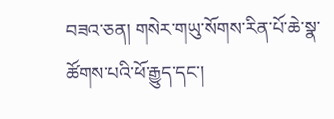བཟའ་ཅན། གསེར་གཡུ་སོགས་རིན་པོ་ཆེ་སྣ་ཚོགས་པའི་ཕོ་རྒྱུད་དང་།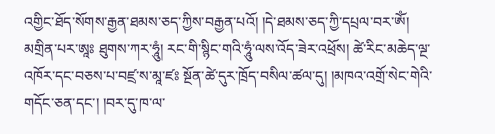འགྱིང་ཐོད་སོགས་རྒྱན་ཐམས་ཅད་ཀྱིས་བརྒྱན་པའོ། །དེ་ཐམས་ཅད་ཀྱི་དཔྲལ་བར་ཨོཾ། མགྲིན་པར་ཨཱཿ ཐུགས་ཀར་ཧཱུཾ། རང་གི་སྙིང་གའི་ཧཱུཾ་ལས་འོད་ཟེར་འཕྲོས། ཚེ་རིང་མཆེད་ལྔ་འཁོར་དང་བཅས་པ་བཛྲ་ས་མཱ་ཛཿ སྔོན་ཚེ་དུར་ཁྲོད་བསིལ་ཚལ་དུ། །མཁའ་འགྲོ་སེང་གེའི་གདོང་ཅན་དང་། །བར་དུ་ཁ་ལ་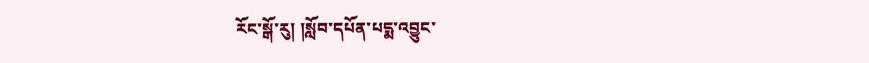རོང་སྒོ་རུ། །སློབ་དཔོན་པདྨ་འབྱུང་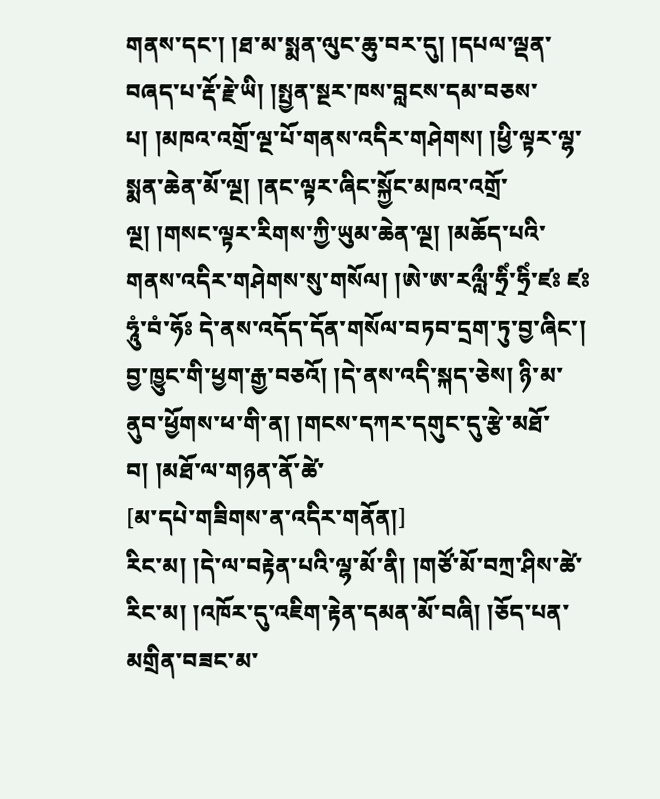གནས་དང་། །ཐ་མ་སྨན་ལུང་ཆུ་བར་དུ། །དཔལ་ལྡན་བཞད་པ་རྡོ་རྗེ་ཡི། །སྤྱན་སྔར་ཁས་བླངས་དམ་བཅས་པ། །མཁའ་འགྲོ་ལྔ་པོ་གནས་འདིར་གཤེགས། །ཕྱི་ལྟར་ལྷ་སྨན་ཆེན་མོ་ལྔ། །ནང་ལྟར་ཞིང་སྐྱོང་མཁའ་འགྲོ་ལྔ། །གསང་ལྟར་རིགས་ཀྱི་ཡུམ་ཆེན་ལྔ། །མཆོད་པའི་གནས་འདིར་གཤེགས་སུ་གསོལ། །ཨེ་ཨ་རལླྀ་ཧྲིཾ་ཧྲིཾ་ཛཿ ཛཿཧཱུཾ་བཾ་ཧོཿ དེ་ནས་འདོད་དོན་གསོལ་བཏབ་དྲག་ཏུ་བྱ་ཞིང་། བྱ་ཁྱུང་གི་ཕྱག་རྒྱ་བཅའོ། །དེ་ནས་འདི་སྐད་ཅེས། ཉི་མ་ནུབ་ཕྱོགས་ཕ་གི་ན། །གངས་དཀར་དགུང་དུ་རྩེ་མཐོ་བ། །མཐོ་ལ་གཉན་ནོ་ཚེ་
[མ་དཔེ་གཟིགས་ན་འདིར་གནོན།]
རིང་མ། །དེ་ལ་བརྟེན་པའི་ལྷ་མོ་ནི། །གཙོ་མོ་བཀྲ་ཤིས་ཚེ་རིང་མ། །འཁོར་དུ་འཇིག་རྟེན་དམན་མོ་བཞི། །ཅོད་པན་མགྲིན་བཟང་མ་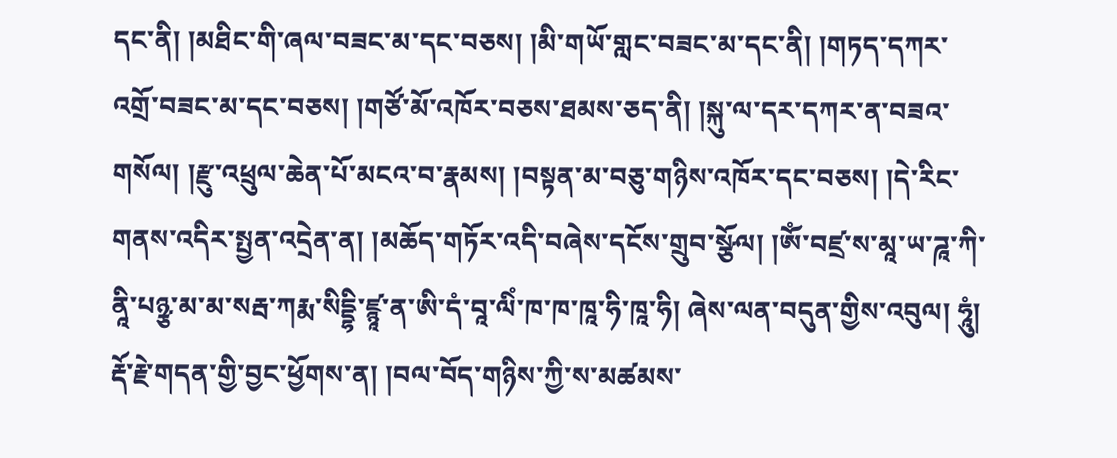དང་ནི། །མཐིང་གི་ཞལ་བཟང་མ་དང་བཅས། །མི་གཡོ་གླང་བཟང་མ་དང་ནི། །གཏད་དཀར་འགྲོ་བཟང་མ་དང་བཅས། །གཙོ་མོ་འཁོར་བཅས་ཐམས་ཅད་ནི། །སྐུ་ལ་དར་དཀར་ན་བཟའ་གསོལ། །རྫུ་འཕྲུལ་ཆེན་པོ་མངའ་བ་རྣམས། །བསྟན་མ་བཅུ་གཉིས་འཁོར་དང་བཅས། །དེ་རིང་གནས་འདིར་སྤྱན་འདྲེན་ན། །མཆོད་གཏོར་འདི་བཞེས་དངོས་གྲུབ་སྩོལ། །ཨོཾ་བཛྲ་ས་མཱ་ཡ་ཌཱ་ཀི་ནཱི་པཉྩ་མ་མ་སརྦ་ཀརྨ་སིདྡྷི་ཛྙཱ་ན་ཨི་དཾ་བཱ་ལིཾ་ཁ་ཁ་ཁཱ་ཧི་ཁཱ་ཧི། ཞེས་ལན་བདུན་གྱིས་འབུལ། ཧཱུཾ། རྡོ་རྗེ་གདན་གྱི་བྱང་ཕྱོགས་ན། །བལ་བོད་གཉིས་ཀྱི་ས་མཚམས་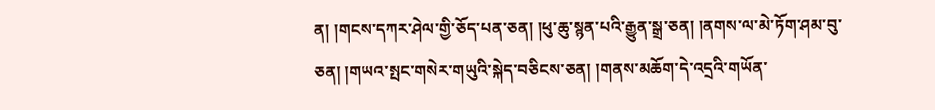ན། །གངས་དཀར་ཤེལ་གྱི་ཅོད་པན་ཅན། །ཕུ་ཆུ་སྙན་པའི་རྒྱུན་སྒྲ་ཅན། །ནགས་ལ་མེ་ཏོག་ཤམ་བུ་ཅན། །གཡའ་སྤང་གསེར་གཡུའི་སྐེད་བཅིངས་ཅན། །གནས་མཆོག་དེ་འདྲའི་གཡོན་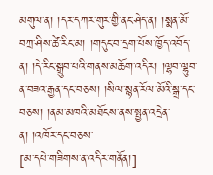མགུལ་ན། །དར་དཀར་གུར་གྱི་ནང་ཤེད་ན། །སྨན་མོ་བཀྲ་ཤིས་ཚེ་རིང་མ། །གདུང་བ་དྲག་པོས་ཁྱོད་འབོད་ན། །དེ་རིང་སྒྲུབ་པའི་གནས་མཆོག་འདིར། །ལྷབ་ལྷུབ་ན་བཟའ་རྒྱན་དང་བཅས། །སིལ་སྙན་རོལ་མོའི་སྒྲ་དང་བཅས། །ནམ་མཁའི་མཐོངས་ནས་སྤྱན་འདྲེན་ན། །འཁོར་དང་བཅས་
[མ་དཔེ་གཟིགས་ན་འདིར་གནོན།]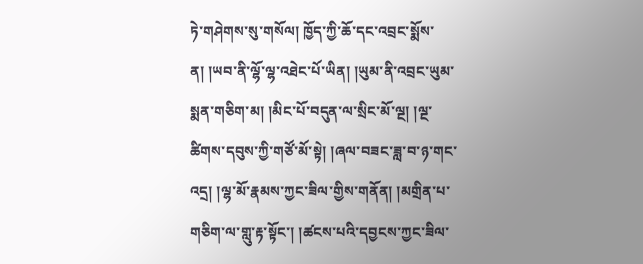ཏེ་གཤེགས་སུ་གསོལ། ཁྱོད་ཀྱི་ཆོ་དང་འབྲང་སྨོས་ན། །ཡབ་ནི་ལྷོ་ལྷ་འཐེང་པོ་ཡིན། །ཡུམ་ནི་འབྲང་ཡུམ་སྨན་གཅིག་མ། །མིང་པོ་བདུན་ལ་སྲིང་མོ་ལྔ། །ལྔ་ཚིགས་དབུས་ཀྱི་གཙོ་མོ་སྟེ། །ཞལ་བཟང་ཟླ་བ་ཉ་གང་འདྲ། །ལྷ་མོ་རྣམས་ཀྱང་ཟིལ་གྱིས་གནོན། །མགྲིན་པ་གཅིག་ལ་གླུ་རྟ་སྟོང་། །ཚངས་པའི་དབྱངས་ཀྱང་ཟིལ་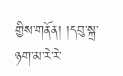གྱིས་གནོན། །དབུ་སྐྲ་ཉག་མ་རེ་རེ་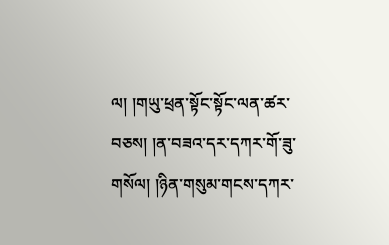ལ། །གཡུ་ཕྲན་སྟོང་སྟོང་ལན་ཚར་བཅས། །ན་བཟའ་དར་དཀར་གོ་ཟུ་གསོལ། །ཉིན་གསུམ་གངས་དཀར་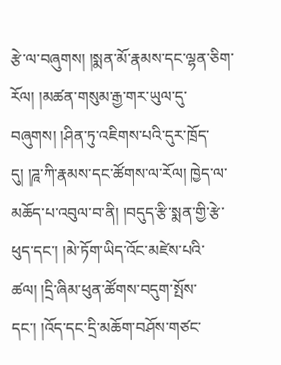རྩེ་ལ་བཞུགས། །སྨན་མོ་རྣམས་དང་ལྷན་ཅིག་རོལ། །མཚན་གསུམ་རྒྱ་གར་ཡུལ་དུ་བཞུགས། །ཤིན་ཏུ་འཇིགས་པའི་དུར་ཁྲོད་དུ། །ཌཱ་ཀི་རྣམས་དང་ཚོགས་ལ་རོལ། ཁྱེད་ལ་མཆོད་པ་འབུལ་བ་ནི། །བདུད་རྩི་སྨན་གྱི་རྩེ་ཕུད་དང་། །མེ་ཏོག་ཡིད་འོང་མཛེས་པའི་ཚལ། །དྲི་ཞིམ་ཕུན་ཚོགས་བདུག་སྤོས་དང་། །འོད་དང་དྲི་མཆོག་བཤོས་གཙང་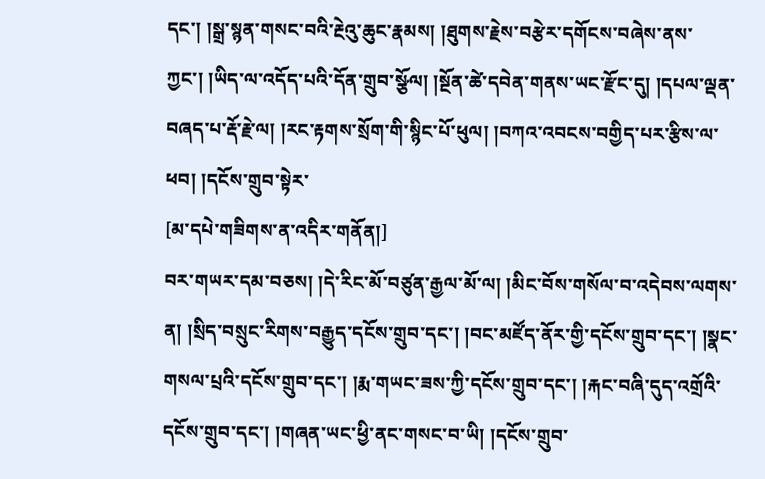དང་། །སྒྲ་སྙན་གསང་བའི་རྔེའུ་ཆུང་རྣམས། །ཐུགས་རྗེས་བརྩེར་དགོངས་བཞེས་ནས་ཀྱང་། །ཡིད་ལ་འདོད་པའི་དོན་གྲུབ་སྩོལ། །སྔོན་ཚེ་དབེན་གནས་ཡང་རྫོང་དུ། །དཔལ་ལྡན་བཞད་པ་རྡོ་རྗེ་ལ། །རང་རྟགས་སྲོག་གི་སྙིང་པོ་ཕུལ། །བཀའ་འབངས་བགྱིད་པར་རྩིས་ལ་ཕབ། །དངོས་གྲུབ་སྟེར་
[མ་དཔེ་གཟིགས་ན་འདིར་གནོན།]
བར་གཡར་དམ་བཅས། །དེ་རིང་མོ་བཙུན་རྒྱལ་མོ་ལ། །མིང་བོས་གསོལ་བ་འདེབས་ལགས་ན། །སྲིད་བསྲུང་རིགས་བརྒྱུད་དངོས་གྲུབ་དང་། །བང་མཛོད་ནོར་གྱི་དངོས་གྲུབ་དང་། །སྣང་གསལ་པྲའི་དངོས་གྲུབ་དང་། །རྨ་གཡང་ཟས་ཀྱི་དངོས་གྲུབ་དང་། །རྐང་བཞི་དུད་འགྲོའི་དངོས་གྲུབ་དང་། །གཞན་ཡང་ཕྱི་ནང་གསང་བ་ཡི། །དངོས་གྲུབ་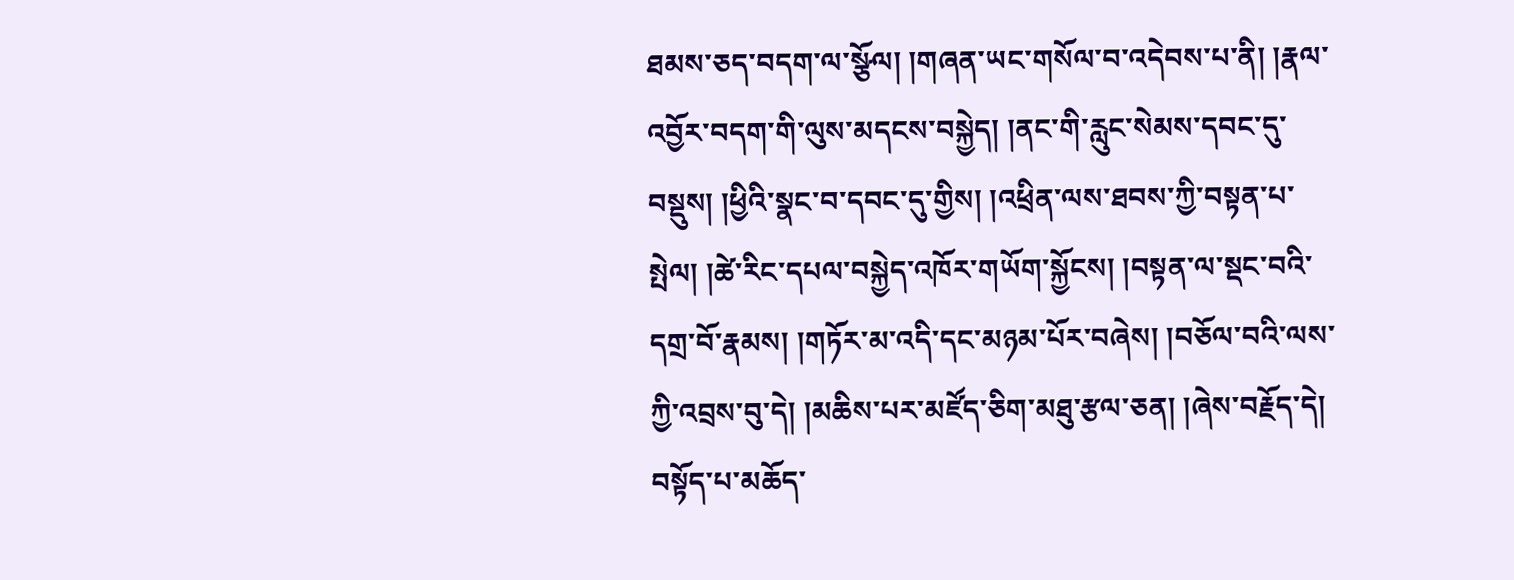ཐམས་ཅད་བདག་ལ་སྩོལ། །གཞན་ཡང་གསོལ་བ་འདེབས་པ་ནི། །རྣལ་འབྱོར་བདག་གི་ལུས་མདངས་བསྐྱེད། །ནང་གི་རླུང་སེམས་དབང་དུ་བསྡུས། །ཕྱིའི་སྣང་བ་དབང་དུ་གྱིས། །འཕྲིན་ལས་ཐབས་ཀྱི་བསྟན་པ་སྤེལ། །ཚེ་རིང་དཔལ་བསྐྱེད་འཁོར་གཡོག་སྐྱོངས། །བསྟན་ལ་སྡང་བའི་དགྲ་བོ་རྣམས། །གཏོར་མ་འདི་དང་མཉམ་པོར་བཞེས། །བཅོལ་བའི་ལས་ཀྱི་འབྲས་བུ་དེ། །མཆིས་པར་མཛོད་ཅིག་མཐུ་རྩལ་ཅན། །ཞེས་བརྗོད་དེ། བསྟོད་པ་མཆོད་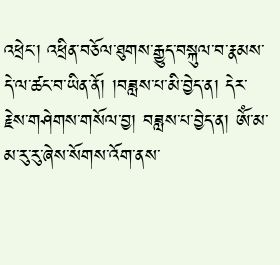འཕྲེང་། འཕྲིན་བཅོལ་ཐུགས་རྒྱུད་བསྐུལ་བ་རྣམས་དེ་ལ་ཚང་བ་ཡིན་ནོ། །བཟླས་པ་མི་བྱེད་ན། དེར་རྗེས་གཤེགས་གསོལ་བྱ། བཟླས་པ་བྱེད་ན། ཨོཾ་མ་མ་རུ་རུ་ཞེས་སོགས་འོག་ནས་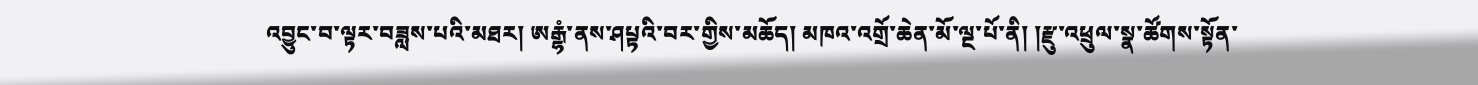འབྱུང་བ་ལྟར་བཟླས་པའི་མཐར། ཨརྒྷཾ་ནས་ཤཔྟའི་བར་གྱིས་མཆོད། མཁའ་འགྲོ་ཆེན་མོ་ལྔ་པོ་ནི། །རྫུ་འཕྲུལ་སྣ་ཚོགས་སྟོན་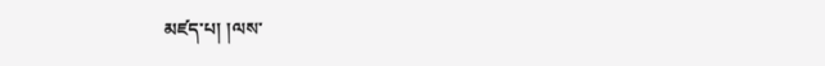མཛད་པ། །ལས་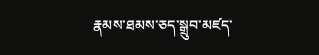རྣམས་ཐམས་ཅད་སྒྲུབ་མཛད་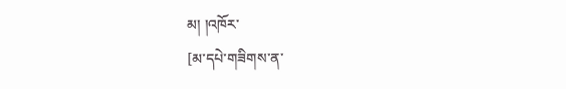མ། །འཁོར་
[མ་དཔེ་གཟིགས་ན་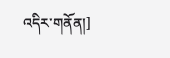འདིར་གནོན།]